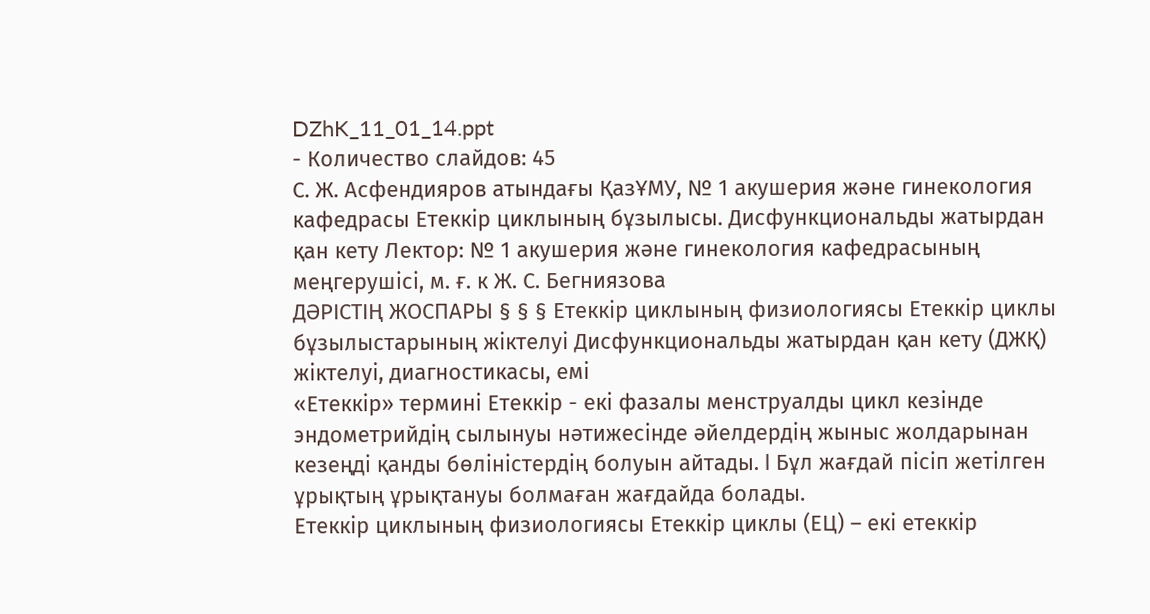DZhK_11_01_14.ppt
- Количество слайдов: 45
С. Ж. Асфендияров атындағы ҚазҰМУ, № 1 акушерия және гинекология кафедрасы Етеккір циклының бұзылысы. Дисфункциональды жатырдан қан кету Лектор: № 1 акушерия және гинекология кафедрасының меңгерушісі, м. ғ. к Ж. С. Бегниязова
ДӘРІСТІҢ ЖОСПАРЫ § § § Етеккір циклының физиологиясы Етеккір циклы бұзылыстарының жіктелуі Дисфункциональды жатырдан қан кету (ДЖҚ) жіктелуі, диагностикасы, емі
«Етеккір» термині Етеккір - екі фазалы менструалды цикл кезінде эндометрийдің сылынуы нәтижесінде әйелдердің жыныс жолдарынан кезеңді қанды бөліністердің болуын айтады. l Бұл жағдай пісіп жетілген ұрықтың ұрықтануы болмаған жағдайда болады.
Етеккір циклының физиологиясы Етеккір циклы (ЕЦ) – екі етеккір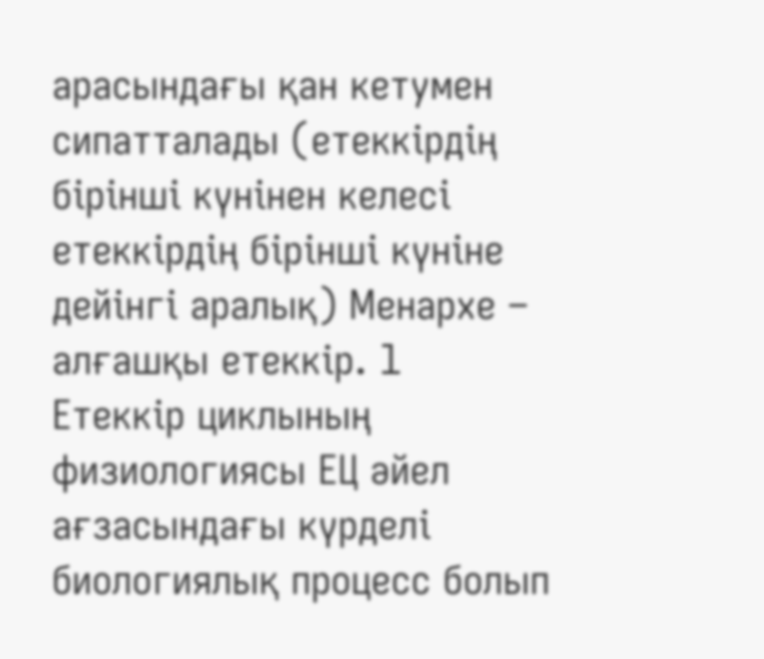арасындағы қан кетумен сипатталады (етеккірдің бірінші күнінен келесі етеккірдің бірінші күніне дейінгі аралық) Менархе – алғашқы етеккір. l
Етеккір циклының физиологиясы ЕЦ әйел ағзасындағы күрделі биологиялық процесс болып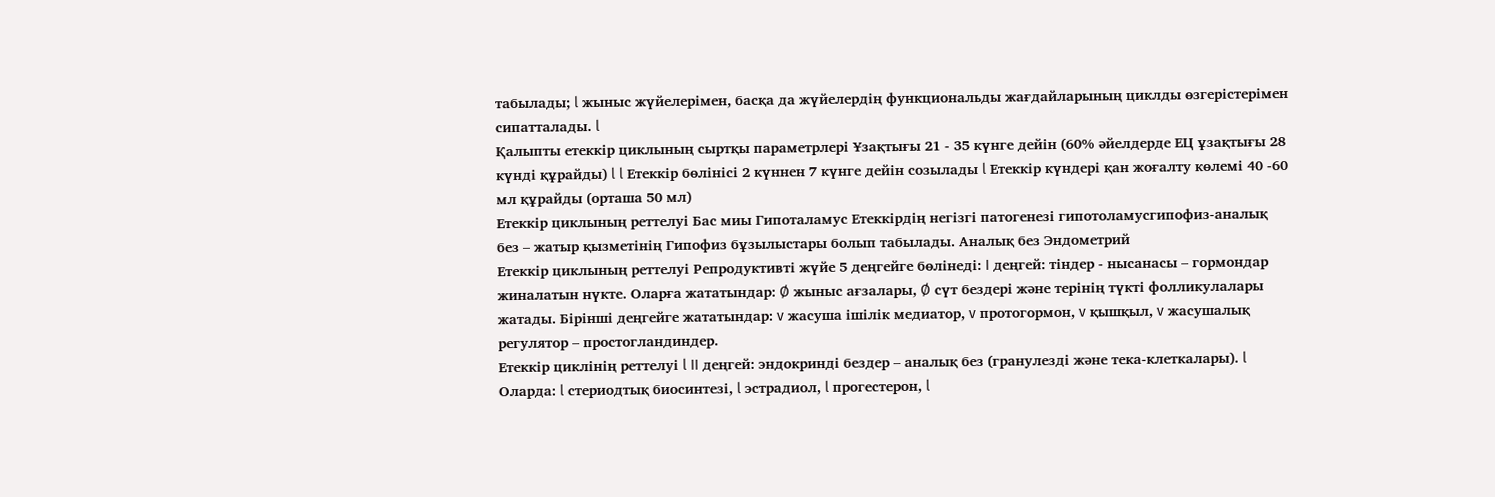табылады; l жыныс жүйелерімен, басқа да жүйелердің функциональды жағдайларының циклды өзгерістерімен сипатталады. l
Қалыпты етеккір циклының сыртқы параметрлері Ұзақтығы 21 - 35 күнге дейін (60% әйелдерде ЕЦ ұзақтығы 28 күнді құрайды) l l Етеккір бөлінісі 2 күннен 7 күнге дейін созылады l Етеккір күндері қан жоғалту көлемі 40 -60 мл құрайды (орташа 50 мл)
Етеккір циклының реттелуі Бас миы Гипоталамус Етеккірдің негізгі патогенезі гипотоламусгипофиз-аналық без – жатыр қызметінің Гипофиз бұзылыстары болып табылады. Аналық без Эндометрий
Етеккір циклының реттелуі Репродуктивті жүйе 5 деңгейге бөлінеді: I деңгей: тіндер - нысанасы – гормондар жиналатын нүкте. Оларға жататындар: Ø жыныс ағзалары, Ø сүт бездері және терінің түкті фолликулалары жатады. Бірінші деңгейге жататындар: v жасуша ішілік медиатор, v протогормон, v қышқыл, v жасушалық регулятор – простогландиндер.
Етеккір циклінің реттелуі l II деңгей: эндокринді бездер – аналық без (гранулезді және тека-клеткалары). l Оларда: l стериодтық биосинтезі, l эстрадиол, l прогестерон, l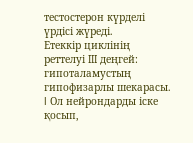тестостерон күрделі үрдісі жүреді.
Етеккір циклінің реттелуі III деңгей: гипоталамустың гипофизарлы шекарасы. l Ол нейрондарды іске қосып,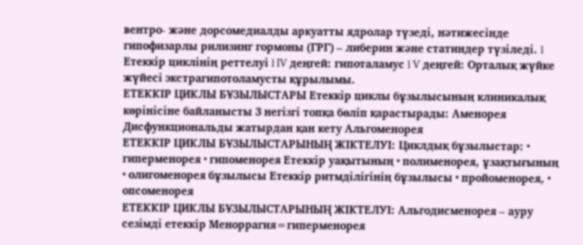вентро- және дорсомедиалды аркуатты ядролар түзеді, нәтижесінде гипофизарлы рилизинг гормоны (ГРГ) – либерин және статиндер түзіледі. l
Етеккір циклінің реттелуі l IV деңгей: гипоталамус l V деңгей: Орталық жүйке жүйесі экстрагипотоламусты құрылымы.
ЕТЕККІР ЦИКЛЫ БҰЗЫЛЫСТАРЫ Етеккір циклы бұзылысының клиникалық көрінісіне байланысты 3 негізгі топқа бөліп қарастырады: Аменорея Дисфункциональды жатырдан қан кету Альгоменорея
ЕТЕККІР ЦИКЛЫ БҰЗЫЛЫСТАРЫНЫҢ ЖІКТЕЛУІ: Циклдық бұзылыстар: • гиперменорея • гипоменорея Етеккір уақытының • полименорея, ұзақтығының • олигоменорея бұзылысы Етеккір ритмділігінің бұзылысы • пройоменорея, • опсоменорея
ЕТЕККІР ЦИКЛЫ БҰЗЫЛЫСТАРЫНЫҢ ЖІКТЕЛУІ: Альгодисменорея – ауру сезімді етеккір Меноррагия=гиперменорея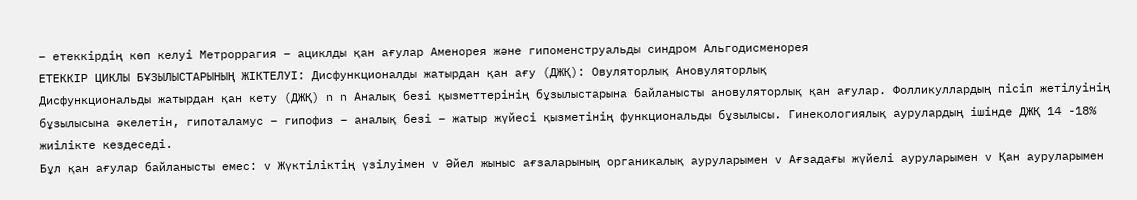– етеккірдің көп келуі Метроррагия – ациклды қан ағулар Аменорея және гипоменструальды синдром Альгодисменорея
ЕТЕККІР ЦИКЛЫ БҰЗЫЛЫСТАРЫНЫҢ ЖІКТЕЛУІ: Дисфункционалды жатырдан қан ағу (ДЖҚ): Овуляторлық Ановуляторлық
Дисфункциональды жатырдан қан кету (ДЖҚ) n n Аналық безі қызметтерінің бұзылыстарына байланысты ановуляторлық қан ағулар. Фолликуллардың пісіп жетілуінің бұзылысына әкелетін, гипоталамус – гипофиз – аналық безі – жатыр жүйесі қызметінің функциональды бұзылысы. Гинекологиялық аурулардың ішінде ДЖҚ 14 -18% жиілікте кездеседі.
Бұл қан ағулар байланысты емес: v Жүктіліктің үзілуімен v Әйел жыныс ағзаларының органикалық ауруларымен v Ағзадағы жүйелі ауруларымен v Қан ауруларымен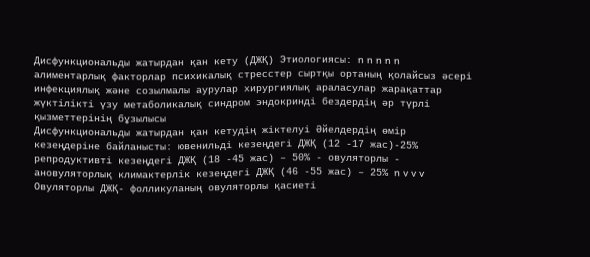Дисфункциональды жатырдан қан кету (ДЖҚ) Этиологиясы: n n n n n алиментарлық факторлар психикалық стресстер сыртқы ортаның қолайсыз әсері инфекциялық және созылмалы аурулар хирургиялық араласулар жарақаттар жүктілікті үзу метаболикалық синдром эндокринді бездердің әр түрлі қызметтерінің бұзылысы
Дисфункциональды жатырдан қан кетудің жіктелуі Әйелдердің өмір кезеңдеріне байланысты: ювенильді кезеңдегі ДЖҚ (12 -17 жас)-25% репродуктивті кезеңдегі ДЖҚ (18 -45 жас) – 50% - овуляторлы - ановуляторлық климактерлік кезеңдегі ДЖҚ (46 -55 жас) – 25% n v v v
Овуляторлы ДЖҚ- фолликуланың овуляторлы қасиеті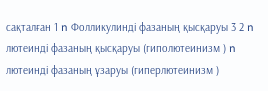сақталған 1 n Фолликулинді фазаның қысқаруы 3 2 n лютеинді фазаның қысқаруы (гиполютеинизм ) n лютеинді фазаның ұзаруы (гиперлютеинизм )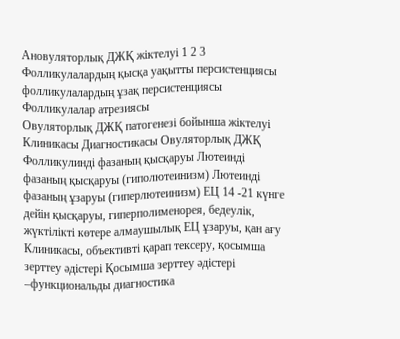Ановуляторлық ДЖҚ жіктелуі 1 2 3 Фолликулалардың қысқа уақытты персистенциясы фолликулалардың ұзақ персистенциясы Фолликулалар атрезиясы
Овуляторлық ДЖҚ патогенезі бойынша жіктелуі Клиникасы Диагностикасы Овуляторлық ДЖҚ Фолликулинді фазаның қысқаруы Лютеинді фазаның қысқаруы (гиполютеинизм) Лютеинді фазаның ұзаруы (гиперлютеинизм) ЕЦ 14 -21 күнге дейін қысқаруы, гиперполименорея, бедеулік, жүктілікті көтере алмаушылық ЕЦ ұзаруы, қан ағу Клиникасы, объективті қарап тексеру, қосымша зерттеу әдістері Қосымша зерттеу әдістері –функциональды диагностика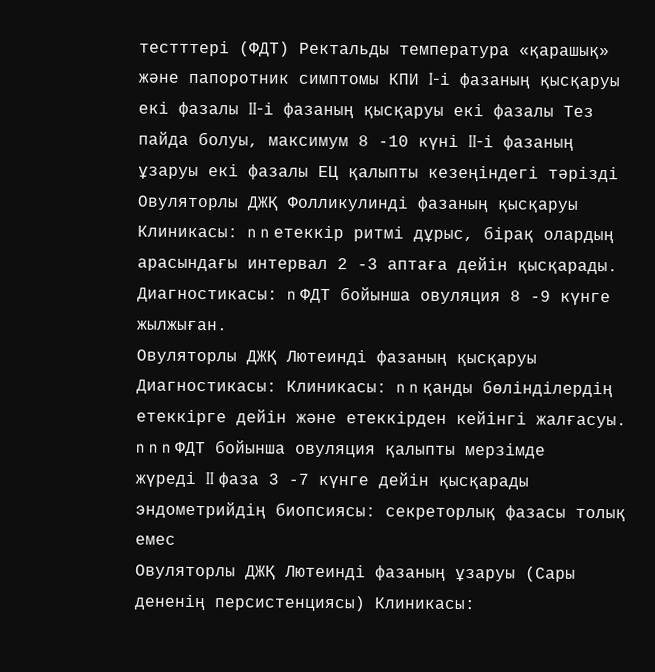тестттері (ФДТ) Ректальды температура «қарашық» және папоротник симптомы КПИ I-і фазаның қысқаруы екі фазалы II-і фазаның қысқаруы екі фазалы Тез пайда болуы, максимум 8 -10 күні II-і фазаның ұзаруы екі фазалы ЕЦ қалыпты кезеңіндегі тәрізді
Овуляторлы ДЖҚ Фолликулинді фазаның қысқаруы Клиникасы: n n етеккір ритмі дұрыс, бірақ олардың арасындағы интервал 2 -3 аптаға дейін қысқарады. Диагностикасы: n ФДТ бойынша овуляция 8 -9 күнге жылжыған.
Овуляторлы ДЖҚ Лютеинді фазаның қысқаруы Диагностикасы: Клиникасы: n n қанды бөлінділердің етеккірге дейін және етеккірден кейінгі жалғасуы. n n n ФДТ бойынша овуляция қалыпты мерзімде жүреді II фаза 3 -7 күнге дейін қысқарады эндометрийдің биопсиясы: секреторлық фазасы толық емес
Овуляторлы ДЖҚ Лютеинді фазаның ұзаруы (Сары дененің персистенциясы) Клиникасы: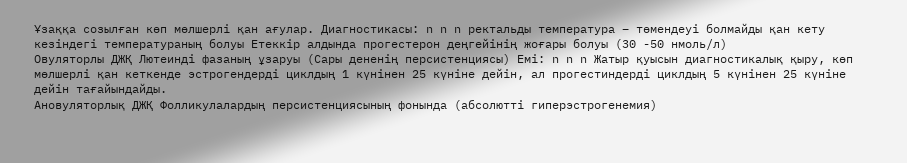Ұзаққа созылған көп мөлшерлі қан ағулар. Диагностикасы: n n n ректальды температура – төмендеуі болмайды қан кету кезіндегі температураның болуы Етеккір алдында прогестерон деңгейінің жоғары болуы (30 -50 нмоль/л)
Овуляторлы ДЖҚ Лютеинді фазаның ұзаруы (Сары дененің персистенциясы) Емі: n n n Жатыр қуысын диагностикалық қыру, көп мөлшерлі қан кеткенде эстрогендерді циклдың 1 күнінен 25 күніне дейін, ал прогестиндерді циклдың 5 күнінен 25 күніне дейін тағайындайды.
Ановуляторлық ДЖҚ Фолликулалардың персистенциясының фонында (абсолютті гиперэстрогенемия)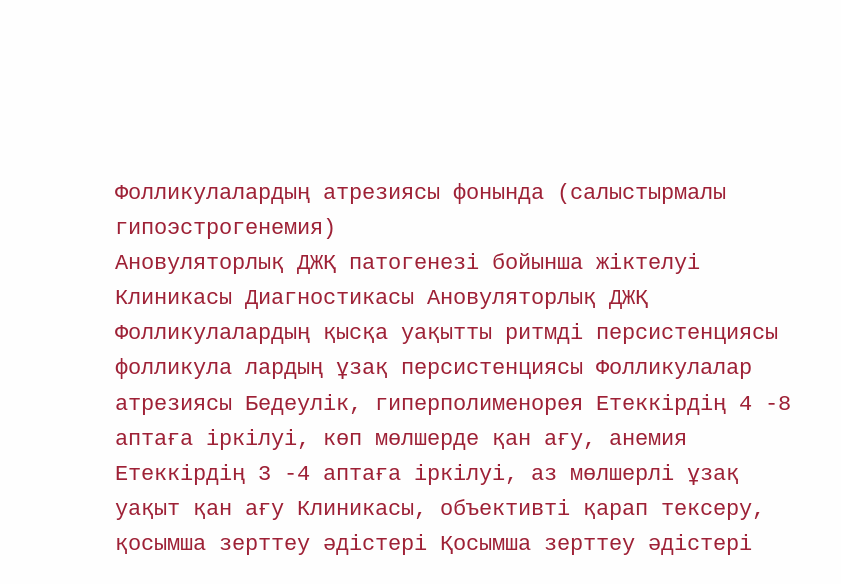Фолликулалардың атрезиясы фонында (салыстырмалы гипоэстрогенемия)
Ановуляторлық ДЖҚ патогенезі бойынша жіктелуі Клиникасы Диагностикасы Ановуляторлық ДЖҚ Фолликулалардың қысқа уақытты ритмді персистенциясы фолликула лардың ұзақ персистенциясы Фолликулалар атрезиясы Бедеулік, гиперполименорея Етеккірдің 4 -8 аптаға іркілуі, көп мөлшерде қан ағу, анемия Етеккірдің 3 -4 аптаға іркілуі, аз мөлшерлі ұзақ уақыт қан ағу Клиникасы, объективті қарап тексеру, қосымша зерттеу әдістері Қосымша зерттеу әдістері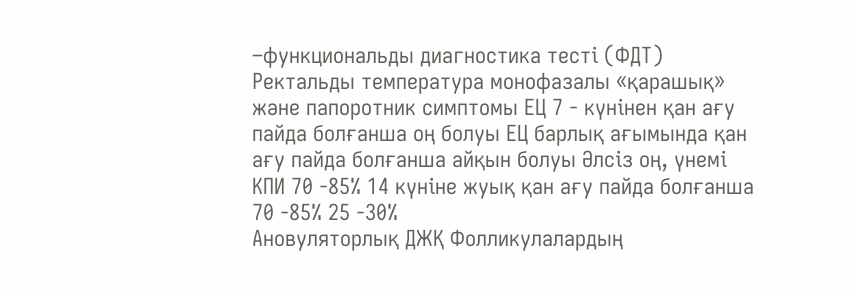–функциональды диагностика тесті (ФДТ) Ректальды температура монофазалы «қарашық» және папоротник симптомы ЕЦ 7 - күнінен қан ағу пайда болғанша оң болуы ЕЦ барлық ағымында қан ағу пайда болғанша айқын болуы Әлсіз оң, үнемі КПИ 70 -85% 14 күніне жуық қан ағу пайда болғанша 70 -85% 25 -30%
Ановуляторлық ДЖҚ Фолликулалардың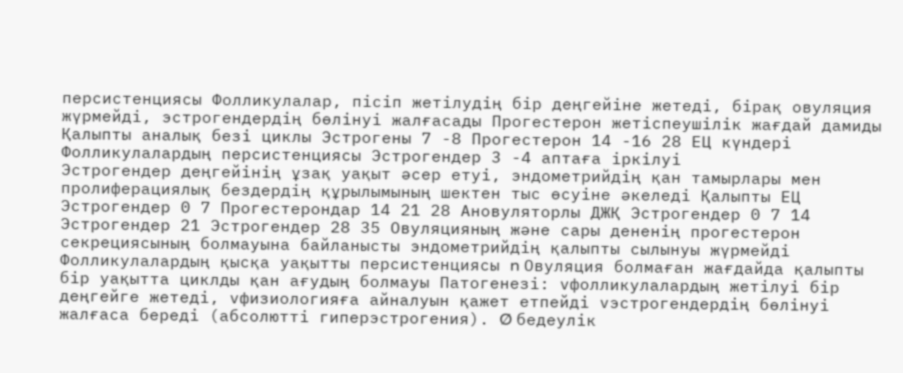персистенциясы Фолликулалар, пісіп жетілудің бір деңгейіне жетеді, бірақ овуляция жүрмейді, эстрогендердің бөлінуі жалғасады Прогестерон жетіспеушілік жағдай дамиды
Қалыпты аналық безі циклы Эстрогены 7 -8 Прогестерон 14 -16 28 ЕЦ күндері Фолликулалардың персистенциясы Эстрогендер 3 -4 аптаға іркілуі
Эстрогендер деңгейінің ұзақ уақыт әсер етуі, эндометрийдің қан тамырлары мен пролиферациялық бездердің құрылымының шектен тыс өсуіне әкеледі Қалыпты ЕЦ Эстрогендер 0 7 Прогестерондар 14 21 28 Ановуляторлы ДЖҚ Эстрогендер 0 7 14 Эстрогендер 21 Эстрогендер 28 35 Овуляцияның және сары дененің прогестерон секрециясының болмауына байланысты эндометрийдің қалыпты сылынуы жүрмейді
Фолликулалардың қысқа уақытты персистенциясы n Овуляция болмаған жағдайда қалыпты бір уақытта циклды қан ағудың болмауы Патогенезі: vфолликулалардың жетілуі бір деңгейге жетеді, vфизиологияға айналуын қажет етпейді vэстрогендердің бөлінуі жалғаса береді (абсолютті гиперэстрогения). Ø бедеулік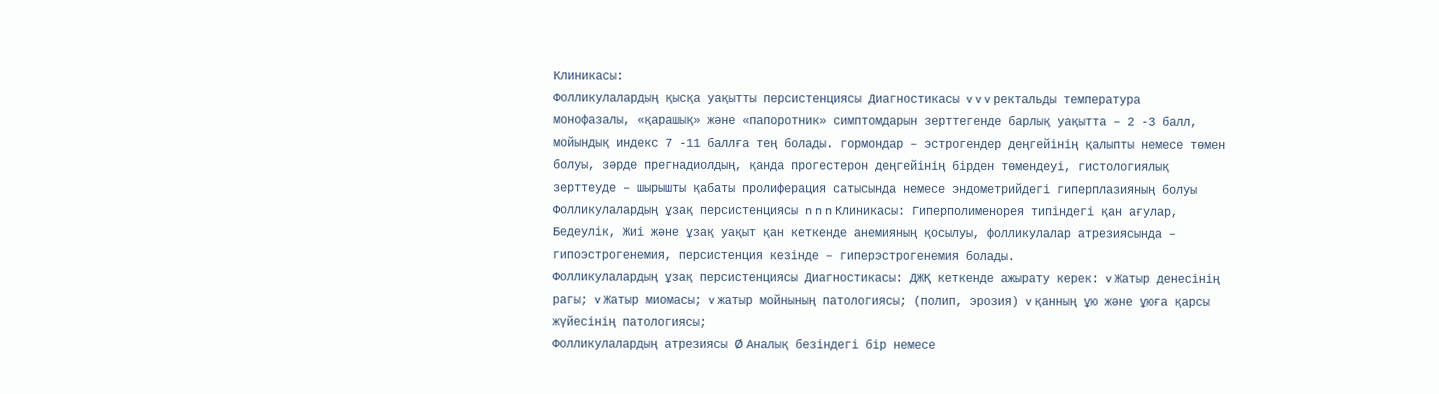Клиникасы:
Фолликулалардың қысқа уақытты персистенциясы Диагностикасы v v v ректальды температура монофазалы, «қарашық» және «папоротник» симптомдарын зерттегенде барлық уақытта – 2 -3 балл, мойындық индекс 7 -11 баллға тең болады. гормондар – эстрогендер деңгейінің қалыпты немесе төмен болуы, зәрде прегнадиолдың, қанда прогестерон деңгейінің бірден төмендеуі, гистологиялық зерттеуде – шырышты қабаты пролиферация сатысында немесе эндометрийдегі гиперплазияның болуы
Фолликулалардың ұзақ персистенциясы n n n Клиникасы: Гиперполименорея типіндегі қан ағулар, Бедеулік, Жиі және ұзақ уақыт қан кеткенде анемияның қосылуы, фолликулалар атрезиясында – гипоэстрогенемия, персистенция кезінде – гиперэстрогенемия болады.
Фолликулалардың ұзақ персистенциясы Диагностикасы: ДЖҚ кеткенде ажырату керек: v Жатыр денесінің рагы; v Жатыр миомасы; v жатыр мойнының патологиясы; (полип, эрозия) v қанның ұю және ұюға қарсы жүйесінің патологиясы;
Фолликулалардың атрезиясы Ø Аналық безіндегі бір немесе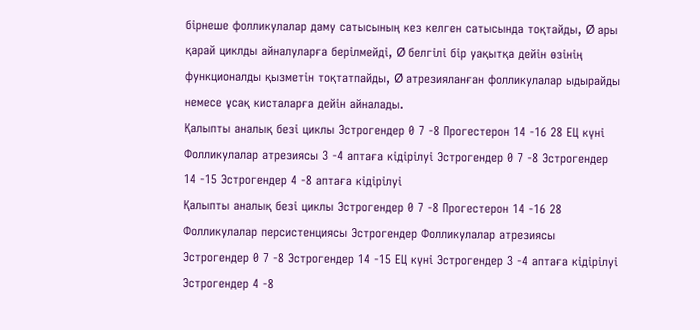бірнеше фолликулалар даму сатысының кез келген сатысында тоқтайды, Ø ары қарай циклды айналуларға берілмейді, Ø белгілі бір уақытқа дейін өзінің функционалды қызметін тоқтатпайды, Ø атрезияланған фолликулалар ыдырайды немесе ұсақ кисталарға дейін айналады.
Қалыпты аналық безі циклы Эстрогендер 0 7 -8 Прогестерон 14 -16 28 ЕЦ күні Фолликулалар атрезиясы 3 -4 аптаға кідірілуі Эстрогендер 0 7 -8 Эстрогендер 14 -15 Эстрогендер 4 -8 аптаға кідірілуі
Қалыпты аналық безі циклы Эстрогендер 0 7 -8 Прогестерон 14 -16 28 Фолликулалар персистенциясы Эстрогендер Фолликулалар атрезиясы Эстрогендер 0 7 -8 Эстрогендер 14 -15 ЕЦ күні Эстрогендер 3 -4 аптаға кідірілуі Эстрогендер 4 -8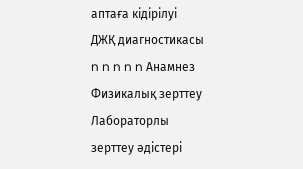аптаға кідірілуі
ДЖҚ диагностикасы n n n n n Анамнез Физикалық зерттеу Лабораторлы зерттеу әдістері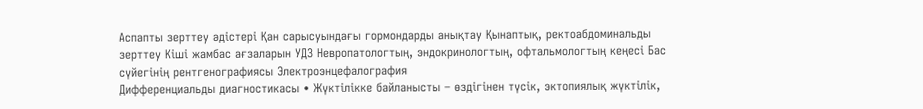Аспапты зерттеу әдістері Қан сарысуындағы гормондарды анықтау Қынаптық, ректоабдоминальды зерттеу Кіші жамбас ағзаларын УДЗ Невропатологтың, эндокринологтың, офтальмологтың кеңесі Бас сүйегінің рентгенографиясы Электроэнцефалография
Дифференциальды диагностикасы • Жүктілікке байланысты – өздігінен түсік, эктопиялық жүктілік,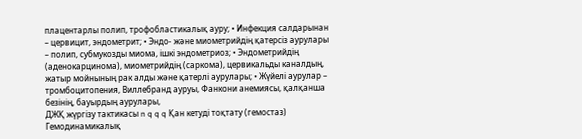плацентарлы полип, трофобластикалық ауру; • Инфекция салдарынан – цервицит, эндометрит; • Эндо- және миометрийдің қатерсіз аурулары – полип, субмукозды миома, ішкі эндометриоз; • Эндометрийдің (аденокарцинома), миометрийдің (саркома), цервикальды каналдың, жатыр мойнының рак алды және қатерлі аурулары; • Жүйелі аурулар – тромбоцитопения, Виллебранд ауруы, Фанкони анемиясы, қалқанша безінің, бауырдың аурулары,
ДЖҚ жүргізу тактикасы n q q q Қан кетуді тоқтату (гемостаз) Гемодинамикалық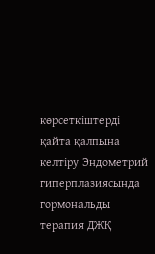көрсеткіштерді қайта қалпына келтіру Эндометрий гиперплазиясында гормональды терапия ДЖҚ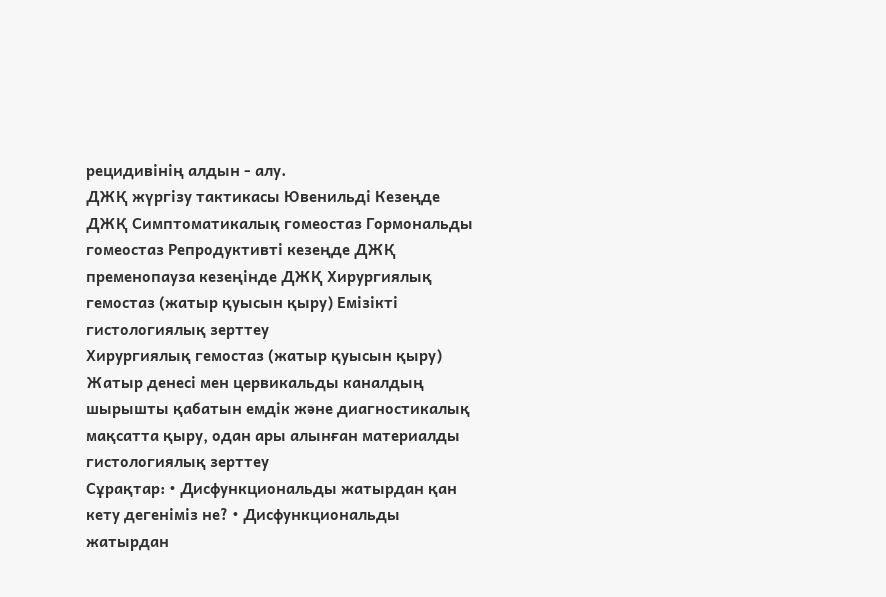рецидивінің алдын - алу.
ДЖҚ жүргізу тактикасы Ювенильді Кезеңде ДЖҚ Симптоматикалық гомеостаз Гормональды гомеостаз Репродуктивті кезеңде ДЖҚ пременопауза кезеңінде ДЖҚ Хирургиялық гемостаз (жатыр қуысын қыру) Емізікті гистологиялық зерттеу
Хирургиялық гемостаз (жатыр қуысын қыру) Жатыр денесі мен цервикальды каналдың шырышты қабатын емдік және диагностикалық мақсатта қыру, одан ары алынған материалды гистологиялық зерттеу
Сұрақтар: • Дисфункциональды жатырдан қан кету дегеніміз не? • Дисфункциональды жатырдан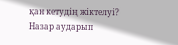қан кетудің жіктелуі?
Назар аударып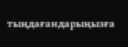тыңдағандарыңызға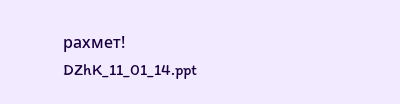рахмет!
DZhK_11_01_14.ppt